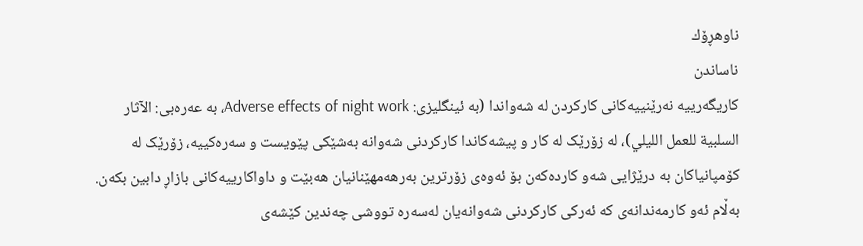ناوهڕۆك
ناساندن
کاریگەرییە نەرێنییەکانی کارکردن لە شەواندا (بە ئینگلیزی: Adverse effects of night work، بە عەرەبی: الآثار السلبية للعمل الليلي)، لە زۆرێک لە کار و پیشەکاندا کارکردنی شەوانە بەشێکی پێویست و سەرەکییە، زۆرێک لە کۆمپانیاکان بە درێژایی شەو کاردەکەن بۆ ئەوەی زۆرترین بەرهەمهێنانیان هەبێت و داواکارییەکانی بازاڕ دابین بکەن. بەڵام ئەو کارمەندانەی کە ئەرکی کارکردنی شەوانەیان لەسەرە تووشی چەندین کێشەی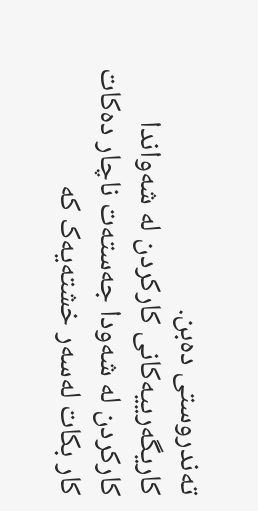تەندروستی دەبن.
کاریگەرییەکانی کارکردن لە شەواندا
کارکردن لە شەودا جەستەت ناچار دەکات کار بکات لەسەر خشتەیەک کە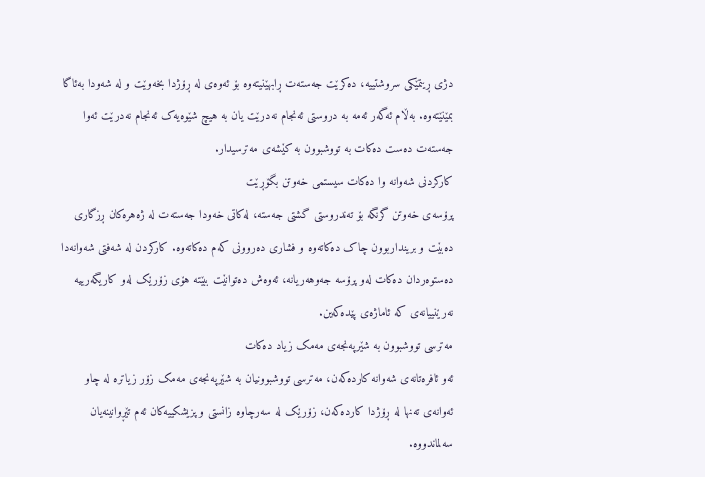دژی ڕیتمێکی سروشتییە، دەکرێت جەستەت ڕابهێنیتەوە بۆ ئەوەی لە ڕۆژدا بخەوێت و لە شەودا بەئاگا بمێنێتەوە. بەڵام ئەگەر ئەمە بە دروستی ئەنجام نەدرێت یان بە هیچ شێوەیەک ئەنجام نەدرێت ئەوا جەستەت دەست دەکات بە تووشبوون بە کێشەی مەترسیدار.
کارکردنی شەوانە وا دەکات سیستمی خەوتن بگۆڕێت
پرۆسەی خەوتن گرنگە بۆ تەندروستی گشتی جەستە، لەکاتی خەودا جەستەت لە ژەهرەکان ڕزگاری دەبێت و برینداربوون چاک دەکاتەوە و فشاری دەروونی کەم دەکاتەوە. کارکردن لە شەفتی شەوانەدا دەستوەردان دەکات لەو پرۆسە جەوهەریانە، ئەوەش دەتوانێت ببێتە هۆی زۆرێک لەو کاریگەرییە نەرێنییانەی کە ئاماژەی پێدەکەین.
مەترسی تووشبوون بە شێرپەنجەی مەمک زیاد دەکات
ئەو ئافرەتانەی شەوانە کاردەکەن، مەترسی تووشبوونیان بە شێرپەنجەی مەمک زۆر زیاترە لە چاو ئەوانەی تەنها لە ڕۆژدا کاردەکەن، زۆرێک لە سەرچاوە زانستی و پزیشکییەکان ئەم تێڕوانینەیان سەلماندووە.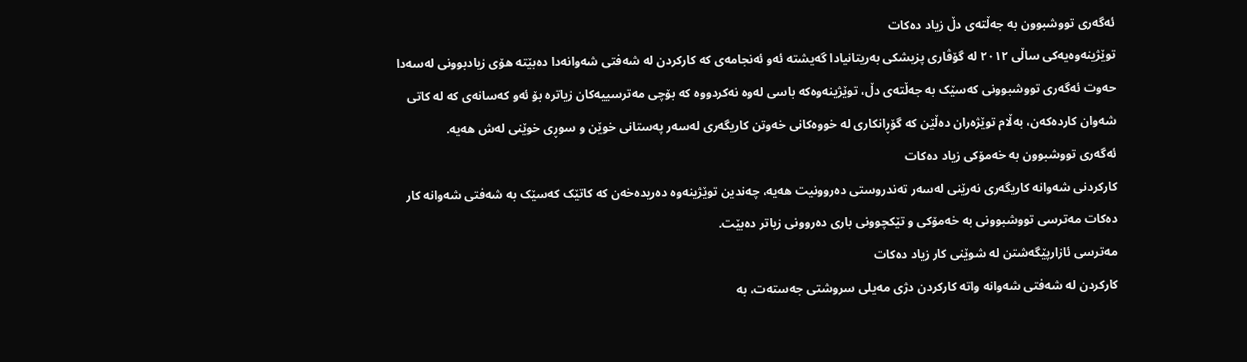ئەگەری تووشبوون بە جەڵتەی دڵ زیاد دەکات
توێژینەوەیەکی ساڵی ٢٠١٢ لە گۆڤاری پزیشکی بەریتانیادا گەیشتە ئەو ئەنجامەی کە کارکردن لە شەفتی شەوانەدا دەبێتە هۆی زیادبوونی لەسەدا حەوت ئەگەری تووشبوونی کەسێک بە جەڵتەی دڵ، توێژینەوەکە باسی لەوە نەکردووە کە بۆچی مەترسییەکان زیاترە بۆ ئەو کەسانەی کە لە کاتی شەوان کاردەکەن، بەڵام توێژەران دەڵێن کە گۆڕانکاری لە خووەکانی خەوتن کاریگەری لەسەر پەستانی خوێن و سوڕی خوێنی لەش هەیە.
ئەگەری تووشبوون بە خەمۆکی زیاد دەکات
کارکردنی شەوانە کاریگەری نەرێنی لەسەر تەندروستی دەروونیت هەیە، چەندین توێژینەوە دەریدەخەن کە کاتێک کەسێک بە شەفتی شەوانە کار دەکات مەترسی تووشبوونی بە خەمۆکی و تێکچوونی باری دەروونی زیاتر دەبێت.
مەترسی ئازارپێگەشتن لە شوێنی کار زیاد دەکات
کارکردن لە شەفتی شەوانە واتە کارکردن دژی مەیلی سروشتی جەستەت، بە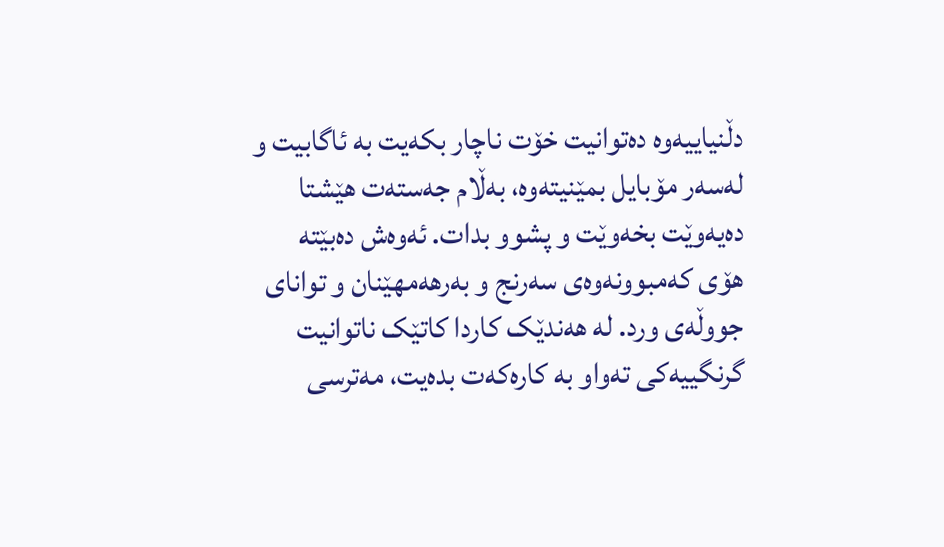دڵنیاییەوە دەتوانیت خۆت ناچار بکەیت بە ئاگابیت و لەسەر مۆبایل بمێنیتەوە، بەڵام جەستەت هێشتا دەیەوێت بخەوێت و پشوو بدات. ئەوەش دەبێتە هۆی کەمبوونەوەی سەرنج و بەرهەمهێنان و توانای جووڵەی ورد. لە هەندێک کاردا کاتێک ناتوانیت گرنگییەکی تەواو بە کارەکەت بدەیت، مەترسی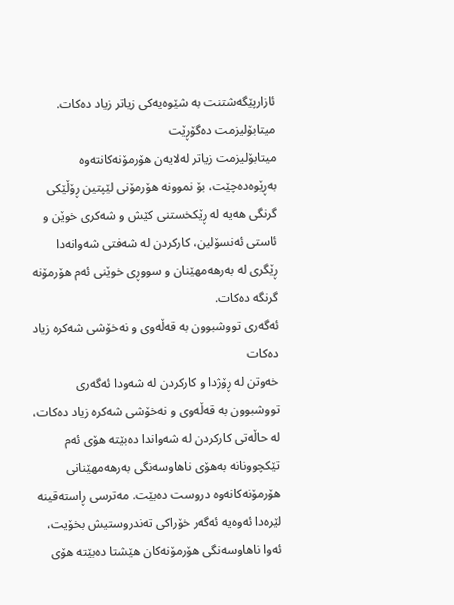ئازارپێگەشتنت بە شێوەیەکی زیاتر زیاد دەکات.
میتابۆلیزمت دەگۆڕێت
میتابۆلیزمت زیاتر لەلایەن هۆرمۆنەکانتەوە بەڕێوەدەچێت، بۆ نموونە هۆرمۆنی لێپتین ڕۆڵێکی گرنگی هەیە لە ڕێکخستنی کێش و شەکری خوێن و ئاستی ئەنسۆلین، کارکردن لە شەفتی شەوانەدا ڕێگری لە بەرهەمهێنان و سووڕی خوێنی ئەم هۆرمۆنە گرنگە دەکات.
ئەگەری تووشبوون بە قەڵەوی و نەخۆشی شەکرە زیاد دەکات
خەوتن لە ڕۆژدا و کارکردن لە شەودا ئەگەری تووشبوون بە قەڵەوی و نەخۆشی شەکرە زیاد دەکات، لە حاڵەتی کارکردن لە شەواندا دەبێتە هۆی ئەم تێکچوونانە بەهۆی ناهاوسەنگی بەرهەمهێنانی هۆرمۆنەکانەوە دروست دەبێت. مەترسی ڕاستەقینە لێرەدا ئەوەیە ئەگەر خۆراکی تەندروستیش بخۆیت، ئەوا ناهاوسەنگی هۆرمۆنەکان هێشتا دەبێتە هۆی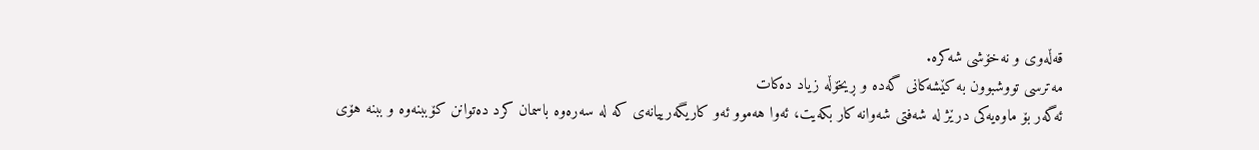قەڵەوی و نەخۆشی شەکرە.
مەترسی تووشبوون بە کێشەکانی گەدە و ڕیخۆڵە زیاد دەکات
ئەگەر بۆ ماوەیەکی درێژ لە شەفتی شەوانە کار بکەیت، ئەوا هەموو ئەو کاریگەرییانەی کە لە سەرەوە باسمان کرد دەتوانن کۆببنەوە و ببنە هۆی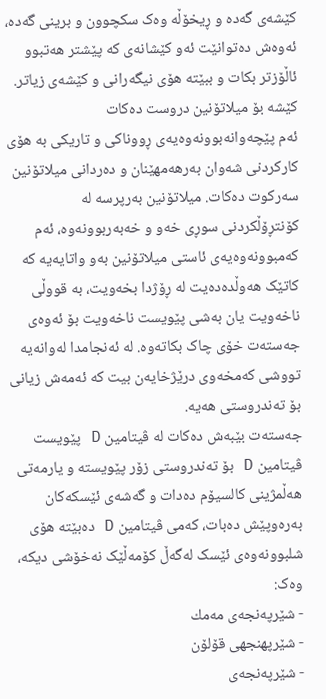کێشەی گەدە و ڕیخۆڵە وەک سکچوون و برینی گەدە، ئەوەش دەتوانێت ئەو کێشانەی کە پێشتر هەتبوو ئاڵۆزتر بکات و ببێتە هۆی نیگەرانی و کێشەی زیاتر.
کێشە بۆ میلاتۆنین دروست دەکات
ئەم پێچەوانەبوونەوەیەی ڕووناکی و تاریکی بە هۆی کارکردنی شەوان بەرهەمهێنان و دەردانی میلاتۆنین سەرکوت دەکات. میلاتۆنین بەرپرسە لە کۆنتڕۆڵکردنی سوڕی خەو و خەبەربوونەوە، ئەم کەمبوونەوەیەی ئاستی میلاتۆنین بەو واتایەیە کە کاتێک هەوڵدەدەیت لە ڕۆژدا بخەویت، بە قووڵی ناخەویت یان بەشی پێویست ناخەویت بۆ ئەوەی جەستەت خۆی چاک بکاتەوە. لە ئەنجامدا لەوانەیە تووشی کەمخەوی درێژخایەن بیت کە ئەمەش زیانی بۆ تەندروستی هەیە.
جەستەت بێبەش دەکات لە ڤیتامین D پێویست
ڤیتامین D بۆ تەندروستی زۆر پێویستە و یارمەتی هەڵمژینی کالسیۆم دەدات و گەشەی ئێسکەکان بەرەوپێش دەبات، کەمی ڤیتامین D دەبێتە هۆی شلبوونەوەی ئێسک لەگەڵ کۆمەڵێک نەخۆشی دیکە، وەک:
- شێرپەنجەی مەمك
- شێرپهنجهی قۆلۆن
- شێرپەنجەی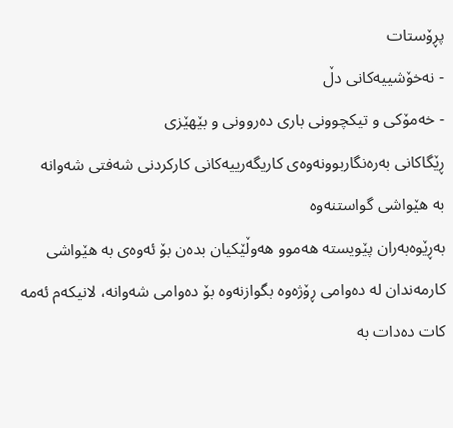پڕۆستات
- نەخۆشییەکانی دڵ
- خەمۆکی و تیکچوونی باری دەروونی و بێهێزی
ڕێگاکانی بەرەنگاربوونەوەی کاریگەرییەکانی کارکردنی شەفتی شەوانە
بە هێواشی گواستنەوە
بەڕێوەبەران پێویستە هەموو هەوڵێکیان بدەن بۆ ئەوەی بە هێواشی کارمەندان لە دەوامی ڕۆژەوە بگوازنەوە بۆ دەوامی شەوانە، لانیکەم ئەمە کات دەدات بە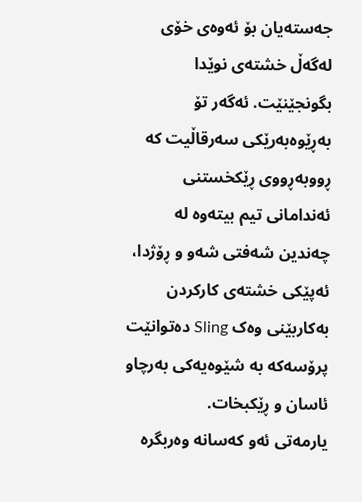جەستەیان بۆ ئەوەی خۆی لەگەڵ خشتەی نوێدا بگونجێنێت. ئەگەر تۆ بەڕێوەبەرێکی سەرقاڵیت کە ڕووبەڕووی ڕێکخستنی ئەندامانی تیم بیتەوە لە چەندین شەفتی شەو و ڕۆژدا، ئەپێکی خشتەی کارکردن بەکاربێنی وەک Sling دەتوانێت پرۆسەکە بە شێوەیەکی بەرچاو ئاسان و ڕێکبخات.
یارمەتی ئەو کەسانە وەربگرە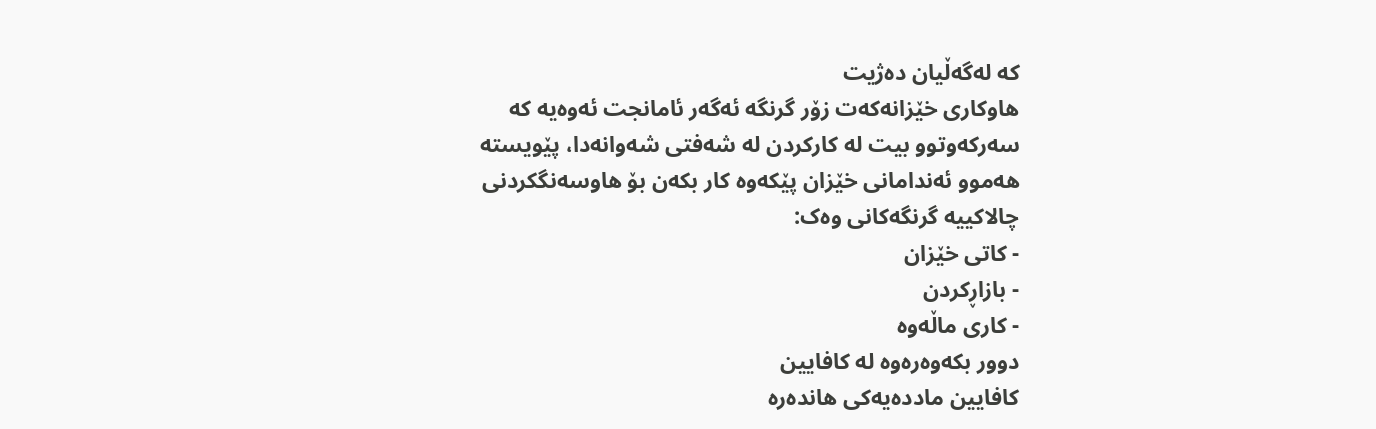کە لەگەڵیان دەژیت
هاوکاری خێزانەکەت زۆر گرنگە ئەگەر ئامانجت ئەوەیە کە سەرکەوتوو بیت لە کارکردن لە شەفتی شەوانەدا، پێویستە هەموو ئەندامانی خێزان پێکەوە کار بکەن بۆ هاوسەنگکردنی چالاکییە گرنگەکانی وەک:
- کاتی خێزان
- بازاڕکردن
- کاری ماڵەوە
دوور بکەوەرەوە لە کافایین
کافایین ماددەیەکی هاندەرە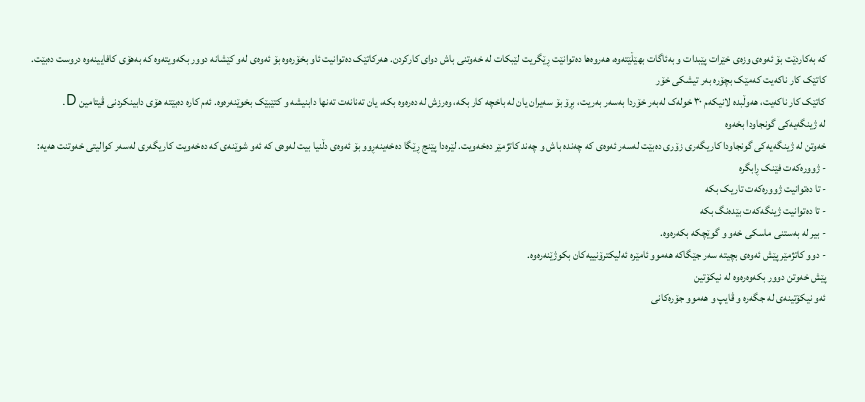کە بەکاردێت بۆ ئەوەی وزەی خێرات پێبدات و بەئاگات بهێڵێتەوە، هەروەها دەتوانێت ڕێگریت لێبکات لە خەوتنی باش دوای کارکردن. هەرکاتێک دەتوانیت ئاو بخۆرەوە بۆ ئەوەی لەو کێشانە دوور بکەویتەوە کە بەهۆی کافایینەوە دروست دەبێت.
کاتێک کار ناکەیت کەمێک بچۆرە بەر تیشکی خۆر
کاتێک کار ناکەیت، هەوڵبدە لانیکەم ٣٠ خولەک لەبەر خۆردا بەسەر بەریت، بڕۆ بۆ سەیران یان لە باخچە کار بکە، وەرزش لە دەرەوە بکە، یان تەنانەت تەنها دابنیشە و کتێبێک بخوێنەرەوە. ئەم کارە دەبێتە هۆی دابینکردنی ڤیتامین D.
لە ژینگەیەکی گونجاودا بخەوە
خەوتن لە ژینگەیەکی گونجاودا کاریگەری زۆری دەبێت لەسەر ئەوەی کە چەندە باش و چەند کاتژمێر دەخەویت. لێرەدا پێنج ڕێگا دەخەینەڕوو بۆ ئەوەی دڵنیا بیت لەوەی کە ئەو شوێنەی کە دەخەویت کاریگەری لەسەر کوالیتی خەوتنت هەیە:
- ژوورەکەت فێنک ڕابگرە
- تا دەتوانیت ژوورەکەت تاریک بکە
- تا دەتوانیت ژینگەکەت بێدەنگ بکە
- بیر لە بەستنی ماسکی خەو و گوێچکە بکەرەوە.
- دوو کاتژمێر پێش ئەوەی بچیتە سەر جێگاکە هەموو ئامێرە ئەلیکترۆنییەکان بکوژێنەرەوە.
پێش خەوتن دوور بکەوەرەوە لە نیکۆتین
ئەو نیکۆتینەی لە جگەرە و ڤایپ و هەموو جۆرەکانی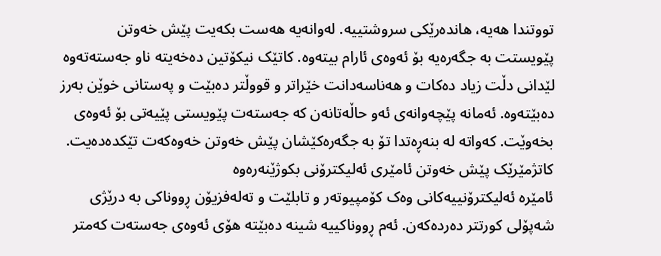تووتندا هەیە، هاندەرێکی سروشتییە. لەوانەیە هەست بکەیت پێش خەوتن پێویستت بە جگەرەیە بۆ ئەوەی ئارام بیتەوە. کاتێک نیکۆتین دەخەیتە ناو جەستەتەوە لێدانی دڵت زیاد دەکات و هەناسەدانت خێراتر و قووڵتر دەبێت و پەستانی خوێن بەرز دەبێتەوە. ئەمانە پێچەوانەی ئەو حاڵەتانەن کە جەستەت پێویستی پێیەتی بۆ ئەوەی بخەوێت. کەواتە لە بنەڕەتدا تۆ بە جگەرەکێشان پێش خەوتن خەوەکەت تێکدەدەیت.
کاتژمێرێک پێش خەوتن ئامێری ئەلیکترۆنی بکوژێنەرەوە
ئامێرە ئەلیکترۆنییەکانی وەک کۆمپیوتەر و تابلێت و تەلەفزیۆن ڕووناکی بە درێژی شەپۆلی کورتتر دەردەکەن. ئەم ڕووناکییە شینە دەبێتە هۆی ئەوەی جەستەت کەمتر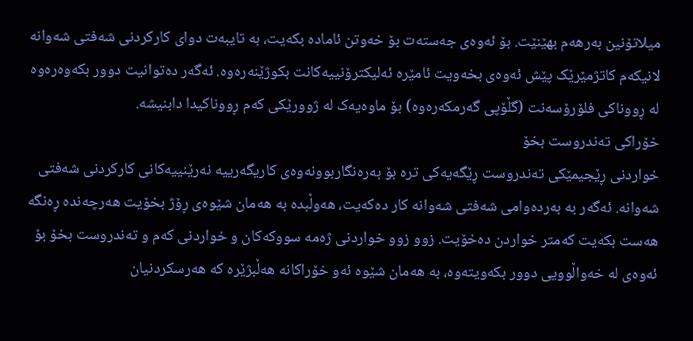میلاتۆنین بەرهەم بهێنێت. بۆ ئەوەی جەستەت بۆ خەوتن ئامادە بکەیت، بە تایبەت دوای کارکردنی شەفتی شەوانە لانیکەم کاتژمێرێک پێش ئەوەی بخەویت ئامێرە ئەلیکترۆنییەکانت بکوژێنەرەوە. ئەگەر دەتوانیت دوور بکەوەرەوە لە ڕووناکی فلۆرۆسەنت (گڵۆپی گەرمکەرەوە) بۆ ماوەیەک لە ژوورێکی کەم ڕووناکیدا دابنیشە.
خۆراکی تەندروست بخۆ
خواردنی ڕێجیمێکی تەندروست ڕێگەیەکی ترە بۆ بەرەنگاربوونەوەی کاریگەرییە نەرێنییەکانی کارکردنی شەفتی شەوانە. ئەگەر بە بەردەوامی شەفتی شەوانە کار دەکەیت، هەوڵبدە بە هەمان شێوەی ڕۆژ بخۆیت هەرچەندە ڕەنگە هەست بکەیت کەمتر خواردن دەخۆیت. زوو زوو خواردنی ژەمە سووکەکان و خواردنی کەم و تەندروست بخۆ بۆ ئەوەی لە خەواڵوویی دوور بکەویتەوە، بە هەمان شێوە ئەو خۆراکانە هەڵبژێرە کە هەرسکردنیان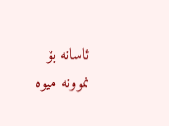ئاسانە بۆ نموونە میوە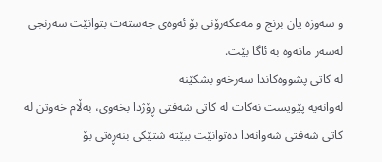و سەوزە یان برنج و مەعکەرۆنی بۆ ئەوەی جەستەت بتوانێت سەرنجی لەسەر مانەوە بە ئاگا بێت.
لە کاتی پشووەکاندا سەرخەو بشکێنە
لەوانەیە پێویست نەکات لە کاتی شەفتی ڕۆژدا بخەوی، بەڵام خەوتن لە کاتی شەفتی شەوانەدا دەتوانێت ببێتە شتێکی بنەڕەتی بۆ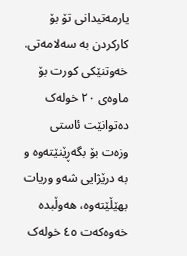یارمەتیدانی تۆ بۆ کارکردن بە سەلامەتی. خەوتنێکی کورت بۆ ماوەی ٢٠ خولەک دەتوانێت ئاستی وزەت بۆ بگەڕێنێتەوە و بە درێژایی شەو وریات بهێڵێتەوە، هەوڵبدە خەوەکەت ٤٥ خولەک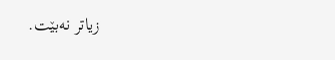زیاتر نەبێت.